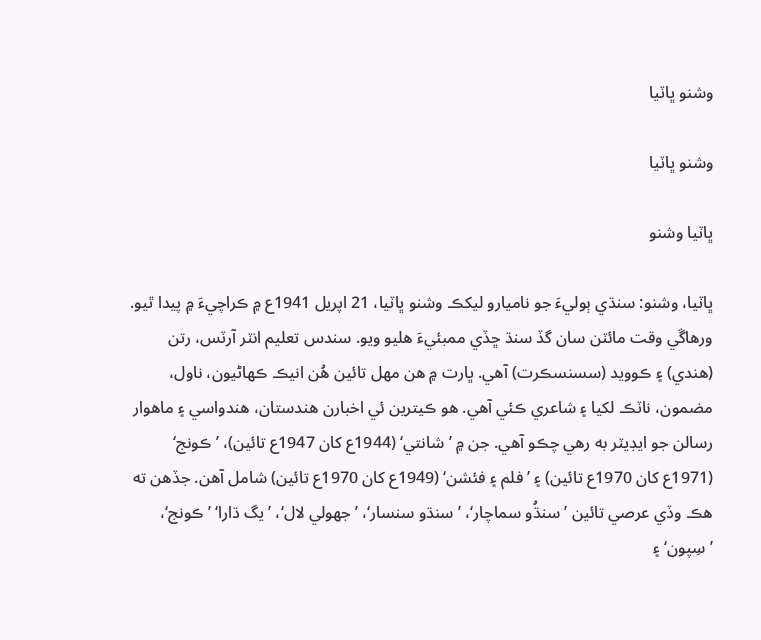وشنو ڀاٽيا

وشنو ڀاٽيا

ڀاٽيا وشنو

ڀاٽيا، وشنو: سنڌي ٻوليءَ جو ناميارو ليکڪ وشنو ڀاٽيا، 21 اپريل 1941ع ۾ ڪراچيءَ ۾ پيدا ٿيو. ورهاڱي وقت مائٽن سان گڏ سنڌ ڇڏي ممبئيءَ هليو ويو. سندس تعليم انٽر آرٽس، رتن (هندي) ۽ ڪوويد (سسنسڪرت) آهي. ڀارت ۾ هن مهل تائين هُن انيڪ ڪهاڻيون، ناول، مضمون، ناٽڪ لکيا ۽ شاعري ڪئي آهي. هو ڪيترين ئي اخبارن هندستان، هندواسي ۽ ماهوار رسالن جو ايڊيٽر به رهي چڪو آهي. جن ۾ ’شانتي‘ (1944ع کان 1947ع تائين)، ’ڪونج‘ (1971ع کان 1970ع تائين) ۽ ’فلم ۽ فئشن‘ (1949ع کان 1970ع تائين) شامل آهن. جڏهن ته هڪ وڏي عرصي تائين ’سنڌُو سماچار‘، ’سنڌو سنسار‘، ’جھولي لال‘، ’يگ ڌارا‘ ’ڪونج‘، ’سِپون‘ ۽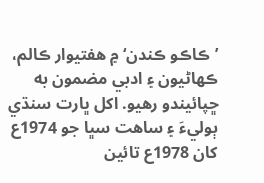’ڪاڪو ڪندن‘ ۾ هفتيوار ڪالم، ڪهاڻيون ۽ ادبي مضمون به ڇپائيندو رهيو. اکل ڀارت سنڌي ٻوليءَ ۽ ساهت سڀا جو 1974ع کان 1978ع تائين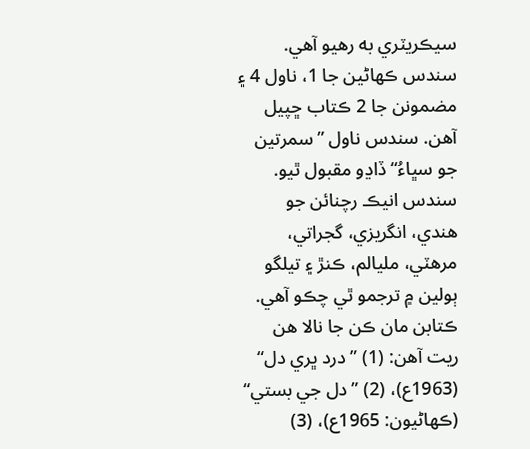سيڪريٽري به رهيو آهي. سندس ڪهاڻين جا 1، ناول 4 ۽ مضمونن جا 2 ڪتاب ڇپيل آهن. سندس ناول ”سمرتين جو سڀاءُ“ ڏاڍو مقبول ٿيو. سندس انيڪ رچنائن جو هندي، انگريزي، گجراتي، مرهٽي، مليالم، ڪنڙ ۽ تيلگو ٻولين ۾ ترجمو ٿي چڪو آهي. ڪتابن مان ڪن جا نالا هن ريت آهن: (1) ”درد ڀري دل“ (1963ع)، (2) ”دل جي بستي“ (ڪهاڻيون: 1965ع)، (3)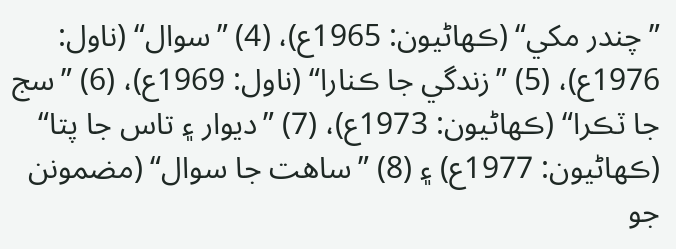”چندر مکي“ (ڪهاڻيون: 1965ع)، (4) ”سوال“ (ناول: 1976ع)، (5) ”زندگي جا ڪنارا“ (ناول: 1969ع)، (6) ”سج جا ٽڪرا“ (ڪهاڻيون: 1973ع)، (7) ”ديوار ۽ تاس جا پتا“ (ڪهاڻيون: 1977ع) ۽ (8) ”ساهت جا سوال“ (مضمونن جو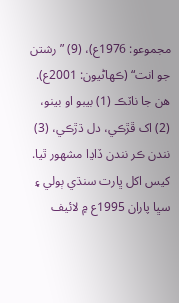مجموعو: 1976ع)، (9) ”رشتن جو انت“ (ڪهاڻيون: 2001ع). هن جا ناٽڪ (1) بيبو او بينو، (2) اک ڦڙڪي، دل ڌڙڪي، (3) نندن ڪر نندن ڏاڍا مشهور ٿيا. کيس اکل ڀارت سنڌي ٻولي ۽ سڀا پاران 1995ع ۾ لائيف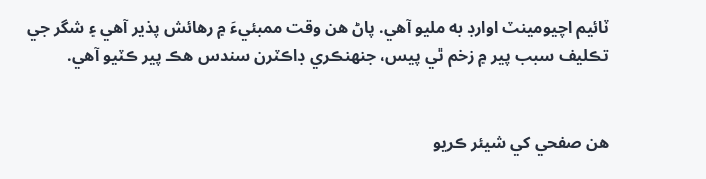ٽائيم اچيومينٽ اوارڊ به مليو آهي. پاڻ هن وقت ممبئيءَ ۾ رهائش پذير آهي ۽ شگر جي تڪليف سبب پير ۾ زخم ٿي پيس، جنهنڪري ڊاڪٽرن سندس هڪ پير ڪٽيو آهي.


هن صفحي کي شيئر ڪريو